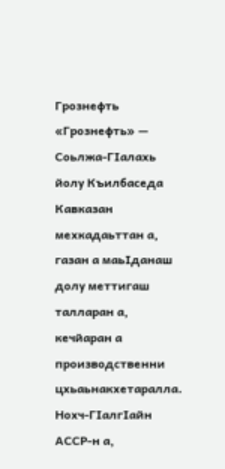Грознефть
«Грознефть» — Соьлжа-ГӀалахь йолу Къилбаседа Кавказан мехкадаьттан а, газан а маьӀданаш долу меттигаш талларан а, кечйаран а производственни цхьаьнакхетаралла. Нохч-ГӀалгӀайн АССР-н а,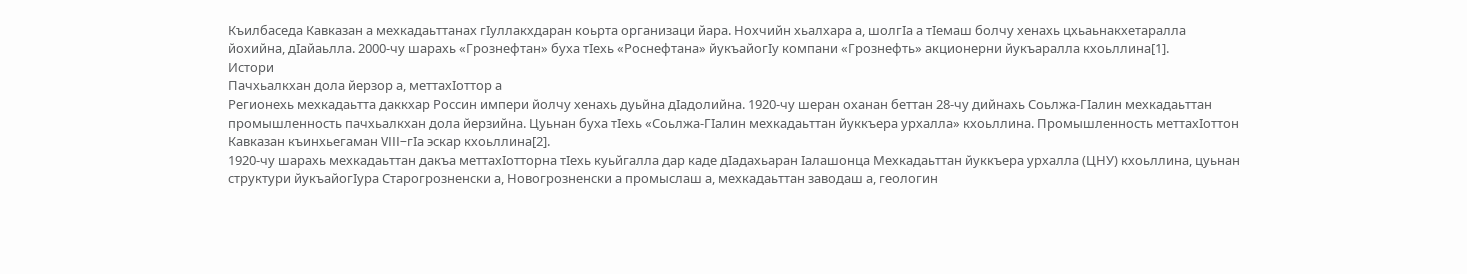Къилбаседа Кавказан а мехкадаьттанах гIуллакхдаран коьрта организаци йара. Нохчийн хьалхара а, шолгӀа а тӀемаш болчу хенахь цхьаьнакхетаралла йохийна, дӀайаьлла. 2000-чу шарахь «Грознефтан» буха тӀехь «Роснефтана» йукъайогӀу компани «Грознефть» акционерни йукъаралла кхоьллина[1].
Истори
Пачхьалкхан дола йерзор а, меттахӀоттор а
Регионехь мехкадаьтта даккхар Россин импери йолчу хенахь дуьйна дIадолийна. 1920-чу шеран оханан беттан 28-чу дийнахь Соьлжа-ГӀалин мехкадаьттан промышленность пачхьалкхан дола йерзийна. Цуьнан буха тӀехь «Соьлжа-ГӀалин мехкадаьттан йуккъера урхалла» кхоьллина. Промышленность меттахӀоттон Кавказан къинхьегаман VIII–гӀа эскар кхоьллина[2].
1920-чу шарахь мехкадаьттан дакъа меттахӀотторна тӀехь куьйгалла дар каде дӀадахьаран Ӏалашонца Мехкадаьттан йуккъера урхалла (ЦНУ) кхоьллина, цуьнан структури йукъайогӀура Старогрозненски а, Новогрозненски а промыслаш а, мехкадаьттан заводаш а, геологин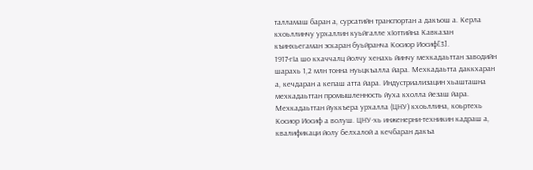талламаш баран а, сурсатийн транспортан а дакъош а. Керла кхоьллинчу урхаллин куьйгалле хӀоттийна Кавказан къинхьегаман эскаран буьйранча Косиор Иосиф[3].
1917-гӀа шо кхаччалц йолчу хенахь йинчу мехкадаьттан заводийн шарахь 1,2 млн тонна нуьцкъалла йара. Мехкадаьтта даккхаран а, кечдаран а кепаш атта йара. Индустриализацин хьашташна мехкадаьттан промышленность йуха кхолла йезаш йара. Мехкадаьттан йуккъера урхалла (ЦНУ) кхоьллина, коьртехь Косиор Иосиф а волуш. ЦНУ-хь инженерни-техникин кадраш а, квалификаци йолу белхалой а кечбаран дакъа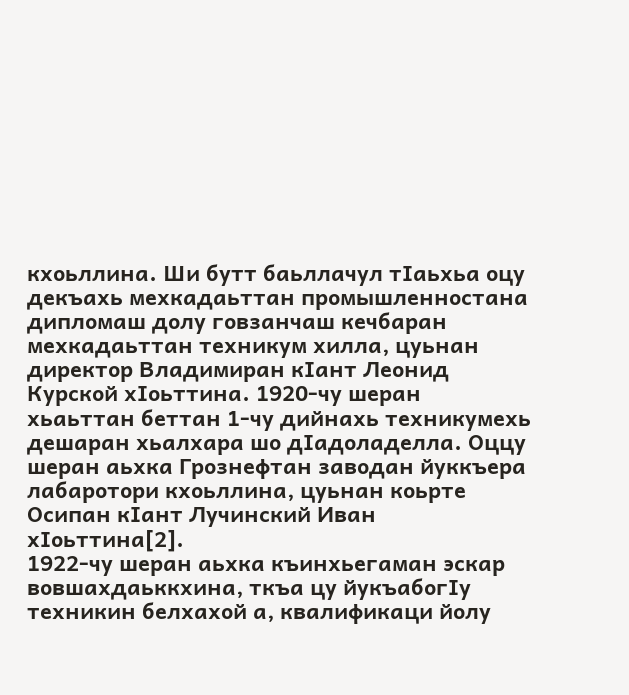кхоьллина. Ши бутт баьллачул тӀаьхьа оцу декъахь мехкадаьттан промышленностана дипломаш долу говзанчаш кечбаран мехкадаьттан техникум хилла, цуьнан директор Владимиран кӀант Леонид Курской хӀоьттина. 1920-чу шеран хьаьттан беттан 1-чу дийнахь техникумехь дешаран хьалхара шо дӀадоладелла. Оццу шеран аьхка Грознефтан заводан йуккъера лабаротори кхоьллина, цуьнан коьрте Осипан кӀант Лучинский Иван хӀоьттина[2].
1922-чу шеран аьхка къинхьегаман эскар вовшахдаьккхина, ткъа цу йукъабогӀу техникин белхахой а, квалификаци йолу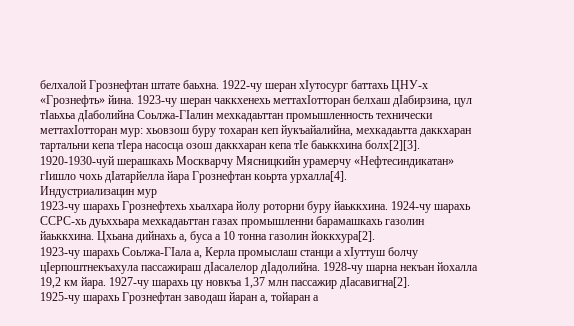белхалой Грознефтан штате баьхна. 1922-чу шеран хӀутосург баттахь ЦНУ-х «Грознефть» йина. 1923-чу шеран чаккхенехь меттахӀотторан белхаш дӀабирзина, цул тӀаьхьа дӀаболийна Соьлжа-ГӀалин мехкадаьттан промышленность технически меттахӀотторан мур: хьовзош буру тохаран кеп йукъайалийна, мехкадаьтта даккхаран тартальни кепа тӀера насосца озош даккхаран кепа тӀе баьккхина болх[2][3].
1920-1930-чуй шерашкахь Москварчу Мясницкийн урамерчу «Нефтесиндикатан» гӀишло чохь дӀатарйелла йара Грознефтан коьрта урхалла[4].
Индустриализацин мур
1923-чу шарахь Грознефтехь хьалхара йолу роторни буру йаьккхина. 1924-чу шарахь ССРС-хь дуьххьара мехкадаьттан газах промышленни барамашкахь газолин йаьккхина. Цхьана дийнахь а, буса а 10 тонна газолин йоккхура[2].
1923-чу шарахь Соьлжа-ГӀала а, Керла промыслаш станци а хӀуттуш болчу цӀерпоштнекъахула пассажираш дӀасалелор дӀадолийна. 1928-чу шарна некъан йохалла 19,2 км йара. 1927-чу шарахь цу новкъа 1,37 млн пассажир дӀасавигна[2].
1925-чу шарахь Грознефтан заводаш йаран а, тойаран а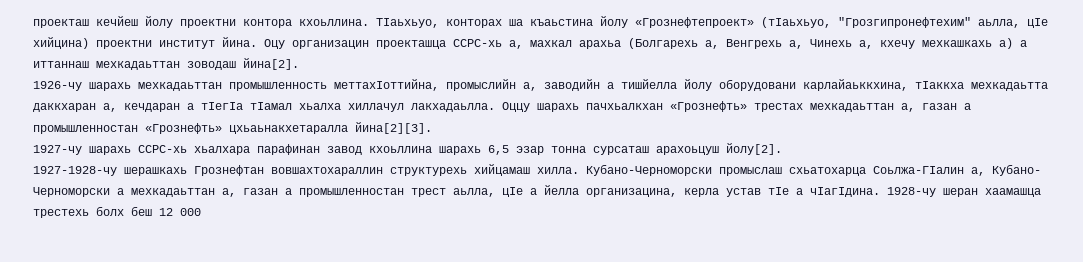проекташ кечйеш йолу проектни контора кхоьллина. ТӀаьхьуо, конторах ша къаьстина йолу «Грознефтепроект» (тӀаьхьуо, "Грозгипронефтехим" аьлла, цӀе хийцина) проектни институт йина. Оцу организацин проекташца ССРС-хь а, махкал арахьа (Болгарехь а, Венгрехь а, Чинехь а, кхечу мехкашкахь а) а иттаннаш мехкадаьттан зоводаш йина[2].
1926-чу шарахь мехкадаьттан промышленность меттахӀоттийна, промыслийн а, заводийн а тишйелла йолу оборудовани карлайаьккхина, тӀаккха мехкадаьтта даккхаран а, кечдаран а тӀегӀа тӀамал хьалха хиллачул лакхадаьлла. Оццу шарахь пачхьалкхан «Грознефть» трестах мехкадаьттан а, газан а промышленностан «Грознефть» цхьаьнакхетаралла йина[2][3].
1927-чу шарахь ССРС-хь хьалхара парафинан завод кхоьллина шарахь 6,5 эзар тонна сурсаташ арахоьцуш йолу[2].
1927-1928-чу шерашкахь Грознефтан вовшахтохараллин структурехь хийцамаш хилла. Кубано-Черноморски промыслаш схьатохарца Соьлжа-ГӀалин а, Кубано-Черноморски а мехкадаьттан а, газан а промышленностан трест аьлла, цӀе а йелла организацина, керла устав тӀе а чӀагӀдина. 1928-чу шеран хаамашца трестехь болх беш 12 000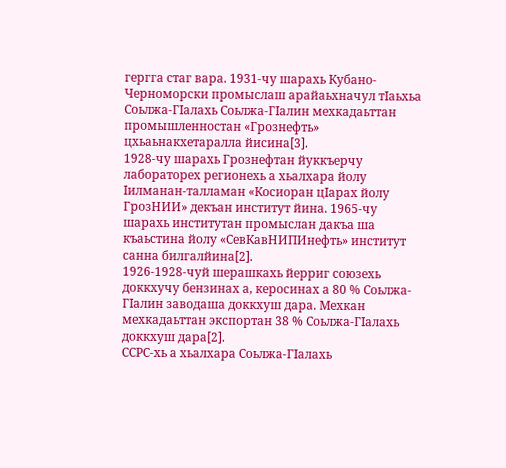гергга стаг вара. 1931-чу шарахь Кубано-Черноморски промыслаш арайаьхначул тӀаьхьа Соьлжа-ГӀалахь Соьлжа-ГӀалин мехкадаьттан промышленностан «Грознефть» цхьаьнакхетаралла йисина[3].
1928-чу шарахь Грознефтан йуккъерчу лабораторех регионехь а хьалхара йолу Ӏилманан-талламан «Косиоран цӀарах йолу ГрозНИИ» декъан институт йина. 1965-чу шарахь институтан промыслан дакъа ша къаьстина йолу «СевКавНИПИнефть» институт санна билгалйина[2].
1926-1928-чуй шерашкахь йерриг союзехь доккхучу бензинах а, керосинах а 80 % Соьлжа-ГӀалин заводаша доккхуш дара. Мехкан мехкадаьттан экспортан 38 % Соьлжа-ГӀалахь доккхуш дара[2].
ССРС-хь а хьалхара Соьлжа-ГӀалахь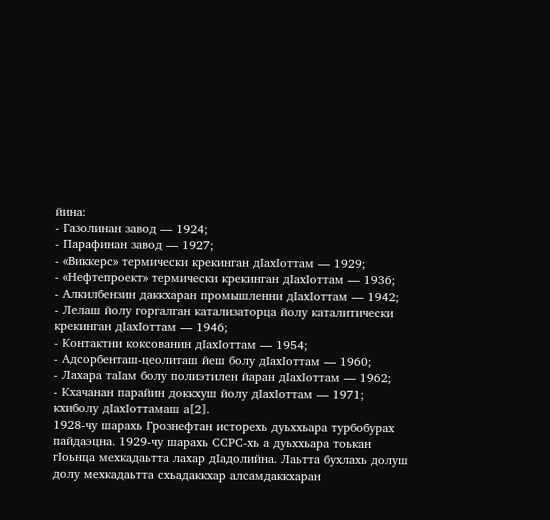йина:
- Газолинан завод — 1924;
- Парафинан завод — 1927;
- «Виккерс» термически крекинган дӀахӀоттам — 1929;
- «Нефтепроект» термически крекинган дӀахӀоттам — 1936;
- Алкилбензин даккхаран промышленни дӀахӀоттам — 1942;
- Лелаш йолу горгалган катализаторца йолу каталитически крекинган дӀахӀоттам — 1946;
- Контактни коксованин дӀахӀоттам — 1954;
- Адсорбенташ-цеолиташ йеш болу дӀахӀоттам — 1960;
- Лахара таӀам болу полиэтилен йаран дӀахӀоттам — 1962;
- Кхачанан парайин доккхуш йолу дӀахӀоттам — 1971;
кхиболу дӀахӀоттамаш а[2].
1928-чу шарахь Грознефтан исторехь дуьххьара турбобурах пайдаэцна. 1929-чу шарахь ССРС-хь а дуьххьара тоькан гӀоьнца мехкадаьтта лахар дӀадолийна. Лаьтта бухлахь долуш долу мехкадаьтта схьадаккхар алсамдаккхаран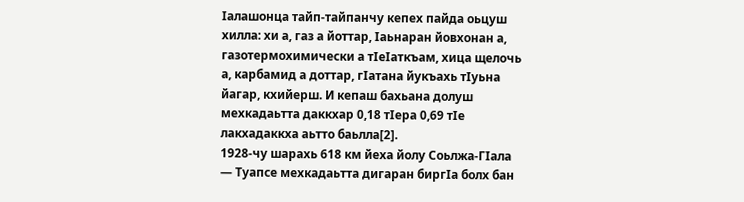Ӏалашонца тайп-тайпанчу кепех пайда оьцуш хилла: хи а, газ а йоттар, Ӏаьнаран йовхонан а, газотермохимически а тӀеӀаткъам, хица щелочь а, карбамид а доттар, гӀатана йукъахь тӀуьна йагар, кхийерш. И кепаш бахьана долуш мехкадаьтта даккхар 0,18 тӀера 0,69 тӀе лакхадаккха аьтто баьлла[2].
1928-чу шарахь 618 км йеха йолу Соьлжа-ГӀала — Туапсе мехкадаьтта дигаран биргӀа болх бан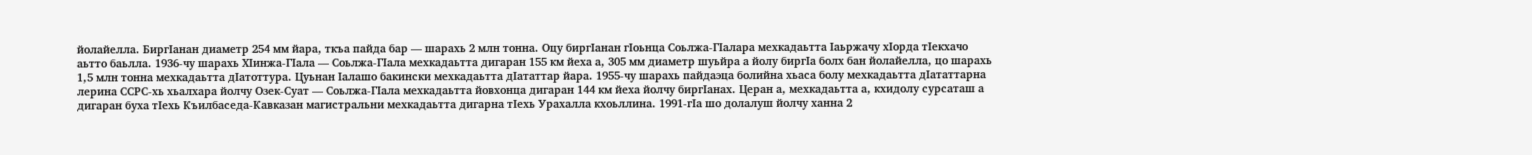йолайелла. БиргӀанан диаметр 254 мм йара, ткъа пайда бар — шарахь 2 млн тонна. Оцу биргӀанан гӀоьнца Соьлжа-ГӀалара мехкадаьтта Ӏаьржачу хӀорда тӀекхачо аьтто баьлла. 1936-чу шарахь ХӀинжа-ГӀала — Соьлжа-ГӀала мехкадаьтта дигаран 155 км йеха а, 305 мм диаметр шуьйра а йолу биргӀа болх бан йолайелла, цо шарахь 1,5 млн тонна мехкадаьтта дӀатоттура. Цуьнан Ӏалашо бакински мехкадаьтта дӀататтар йара. 1955-чу шарахь пайдаэца болийна хьаса болу мехкадаьтта дӀататтарна лерина ССРС-хь хьалхара йолчу Озек-Суат — Соьлжа-ГӀала мехкадаьтта йовхонца дигаран 144 км йеха йолчу биргӀанах. Церан а, мехкадаьтта а, кхидолу сурсаташ а дигаран буха тӀехь Къилбаседа-Кавказан магистральни мехкадаьтта дигарна тӀехь Урахалла кхоьллина. 1991-гӀа шо долалуш йолчу ханна 2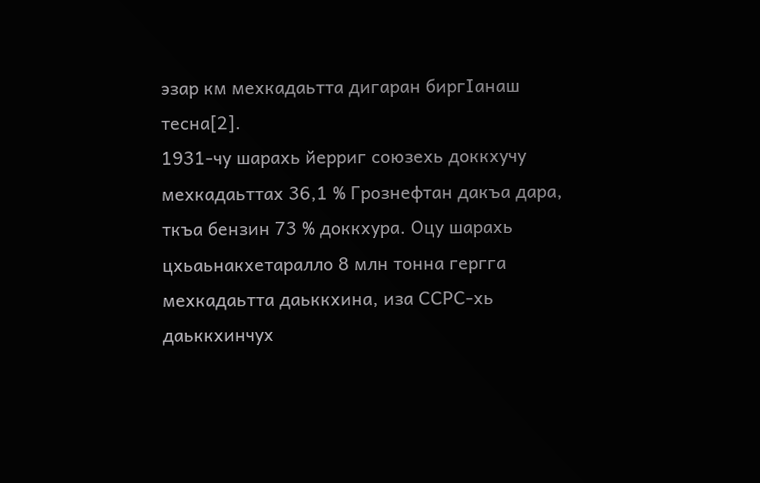эзар км мехкадаьтта дигаран биргӀанаш тесна[2].
1931-чу шарахь йерриг союзехь доккхучу мехкадаьттах 36,1 % Грознефтан дакъа дара, ткъа бензин 73 % доккхура. Оцу шарахь цхьаьнакхетаралло 8 млн тонна гергга мехкадаьтта даьккхина, иза ССРС-хь даьккхинчух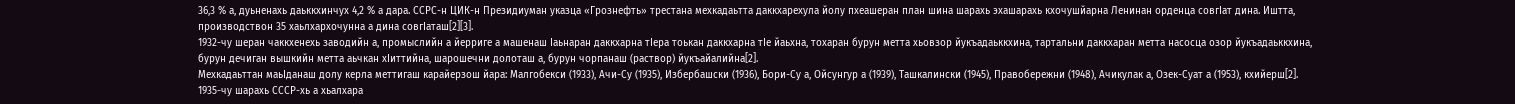36,3 % а, дуьненахь даьккхинчух 4,2 % а дара. ССРС-н ЦИК-н Президиуман указца «Грознефть» трестана мехкадаьтта даккхарехула йолу пхеашеран план шина шарахь эхашарахь кхочушйарна Ленинан орденца совгӀат дина. Иштта, производствон 35 хаьлхархочунна а дина совгӀаташ[2][3].
1932-чу шеран чаккхенехь заводийн а, промыслийн а йерриге а машенаш Ӏаьнаран даккхарна тӀера тоькан даккхарна тӀе йаьхна, тохаран бурун метта хьовзор йукъадаьккхина, тартальни даккхаран метта насосца озор йукъадаьккхина, бурун дечиган вышкийн метта аьчкан хӀиттийна, шарошечни долоташ а, бурун чорпанаш (раствор) йукъайалийна[2].
Мехкадаьттан маьӀданаш долу керла меттигаш карайерзош йара: Малгобекси (1933), Ачи-Су (1935), Избербашски (1936), Бори-Су а, Ойсунгур а (1939), Ташкалински (1945), Правобережни (1948), Ачикулак а, Озек-Суат а (1953), кхийерш[2].
1935-чу шарахь СССР-хь а хьалхара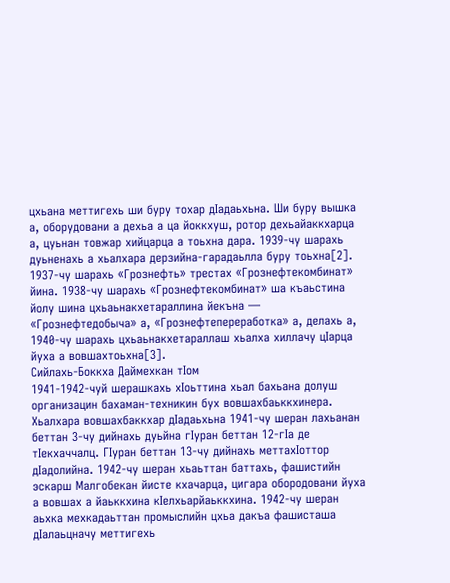цхьана меттигехь ши буру тохар дӀадаьхьна. Ши буру вышка а, оборудовани а дехьа а ца йоккхуш, ротор дехьайаккхарца а, цуьнан товжар хийцарца а тоьхна дара. 1939-чу шарахь дуьненахь а хьалхара дерзийна-гарадаьлла буру тоьхна[2].
1937-чу шарахь «Грознефть» трестах «Грознефтекомбинат» йина. 1938-чу шарахь «Грознефтекомбинат» ша къаьстина йолу шина цхьаьнакхетараллина йекъна — «Грознефтедобыча» а, «Грознефтепереработка» а, делахь а, 1940-чу шарахь цхьаьнакхетараллаш хьалха хиллачу цӀарца йуха а вовшахтоьхна[3].
Сийлахь-Боккха Даймехкан тӀом
1941-1942-чуй шерашкахь хӀоьттина хьал бахьана долуш организацин бахаман-техникин бух вовшахбаьккхинера. Хьалхара вовшахбаккхар дӀадаьхьна 1941-чу шеран лахьанан беттан 3-чу дийнахь дуьйна гӀуран беттан 12-гӀа де тӀекхаччалц. ГӀуран беттан 13-чу дийнахь меттахӀоттор дӀадолийна. 1942-чу шеран хьаьттан баттахь, фашистийн эскарш Малгобекан йисте кхачарца, цигара обородовани йуха а вовшах а йаьккхина кӀелхьарйаьккхина. 1942-чу шеран аьхка мехкадаьттан промыслийн цхьа дакъа фашисташа дӀалаьцначу меттигехь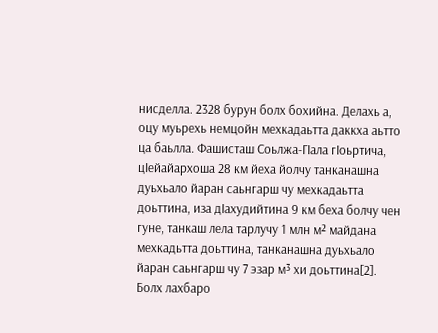нисделла. 2328 бурун болх бохийна. Делахь а, оцу муьрехь немцойн мехкадаьтта даккха аьтто ца баьлла. Фашисташ Соьлжа-ГӀала гӀоьртича, цӀейайархоша 28 км йеха йолчу танканашна дуьхьало йаран саьнгарш чу мехкадаьтта доьттина, иза дӀахудийтина 9 км беха болчу чен гуне, танкаш лела тарлучу 1 млн м² майдана мехкадьтта доьттина, танканашна дуьхьало йаран саьнгарш чу 7 эзар м³ хи доьттина[2].
Болх лахбаро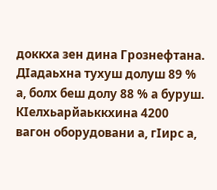доккха зен дина Грознефтана. ДӀадаьхна тухуш долуш 89 % а, болх беш долу 88 % а буруш. КӀелхьарйаьккхина 4200 вагон оборудовани а, гӀирс а,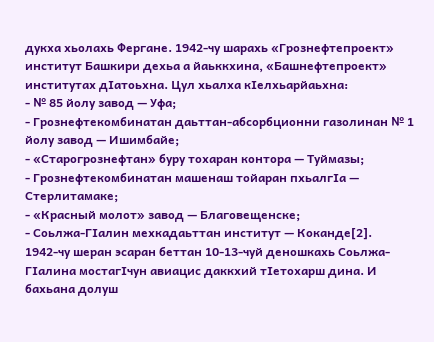дукха хьолахь Фергане. 1942-чу шарахь «Грознефтепроект» институт Башкири дехьа а йаьккхина, «Башнефтепроект» институтах дӀатоьхна. Цул хьалха кӀелхьарйаьхна:
- № 85 йолу завод — Уфа;
- Грознефтекомбинатан даьттан-абсорбционни газолинан № 1 йолу завод — Ишимбайе;
- «Старогрознефтан» буру тохаран контора — Туймазы;
- Грознефтекомбинатан машенаш тойаран пхьалгӀа — Стерлитамаке;
- «Красный молот» завод — Благовещенске;
- Соьлжа-ГӀалин мехкадаьттан институт — Коканде[2].
1942-чу шеран эсаран беттан 10-13-чуй деношкахь Соьлжа-ГӀалина мостагӀчун авиацис даккхий тӀетохарш дина. И бахьана долуш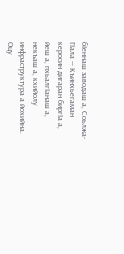бӀеннаш заводаш а, Соьлжа-ГӀала — Къинхьегаман керосин дигаран биргӀа а, йеш а, пхьалгӀанаш а, некъаш а, кхийолу инфраструктура а йохийна. Оцу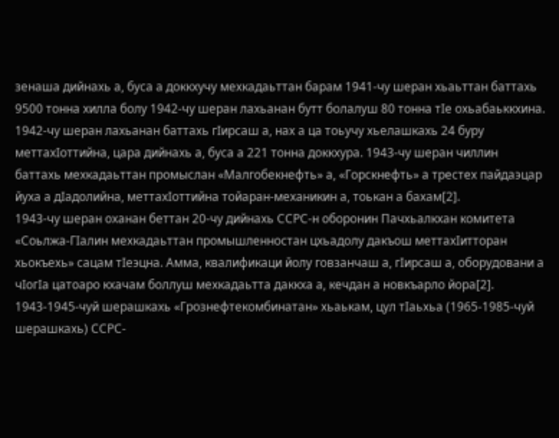зенаша дийнахь а, буса а доккхучу мехкадаьттан барам 1941-чу шеран хьаьттан баттахь 9500 тонна хилла болу 1942-чу шеран лахьанан бутт болалуш 80 тонна тӀе охьабаьккхина. 1942-чу шеран лахьанан баттахь гӀирсаш а, нах а ца тоьучу хьелашкахь 24 буру меттахӀоттийна, цара дийнахь а, буса а 221 тонна доккхура. 1943-чу шеран чиллин баттахь мехкадаьттан промыслан «Малгобекнефть» а, «Горскнефть» а трестех пайдаэцар йуха а дӀадолийна, меттахӀоттийна тойаран-механикин а, тоькан а бахам[2].
1943-чу шеран оханан беттан 20-чу дийнахь ССРС-н оборонин Пачхьалкхан комитета «Соьлжа-ГӀалин мехкадаьттан промышленностан цхьадолу дакъош меттахӀитторан хьокъехь» сацам тӀеэцна. Амма, квалификаци йолу говзанчаш а, гӀирсаш а, оборудовани а чӀогӀа цатоаро кхачам боллуш мехкадаьтта даккха а, кечдан а новкъарло йора[2]. 1943-1945-чуй шерашкахь «Грознефтекомбинатан» хьаькам, цул тӀаьхьа (1965-1985-чуй шерашкахь) ССРС-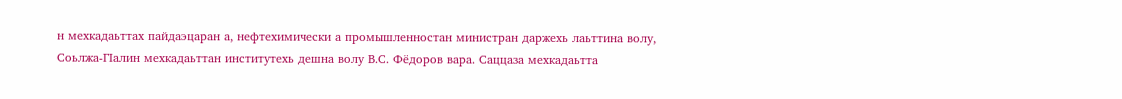н мехкадаьттах пайдаэцаран а, нефтехимически а промышленностан министран даржехь лаьттина волу, Соьлжа-ГӀалин мехкадаьттан институтехь дешна волу В.С. Фёдоров вара. Саццаза мехкадаьтта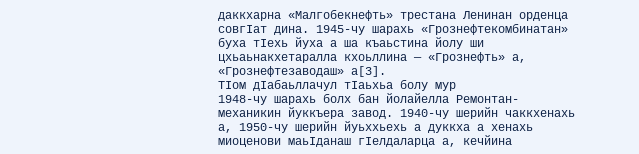даккхарна «Малгобекнефть» трестана Ленинан орденца совгӀат дина. 1945-чу шарахь «Грознефтекомбинатан» буха тӀехь йуха а ша къаьстина йолу ши цхьаьнакхетаралла кхоьллина — «Грознефть» а, «Грознефтезаводаш» а[3].
ТӀом дӀабаьллачул тӀаьхьа болу мур
1948-чу шарахь болх бан йолайелла Ремонтан-механикин йуккъера завод. 1940-чу шерийн чаккхенахь а, 1950-чу шерийн йуьххьехь а дуккха а хенахь миоценови маьӀданаш гӀелдаларца а, кечйина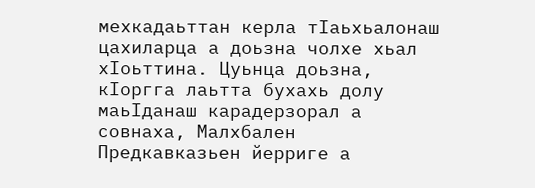мехкадаьттан керла тӀаьхьалонаш цахиларца а доьзна чолхе хьал хӀоьттина. Цуьнца доьзна, кӀоргга лаьтта бухахь долу маьӀданаш карадерзорал а совнаха, Малхбален Предкавказьен йерриге а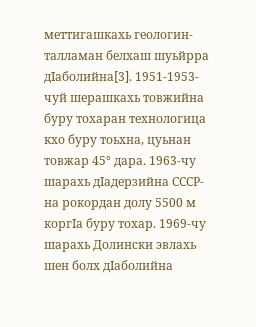меттигашкахь геологин-талламан белхаш шуьйрра дӀаболийна[3]. 1951-1953-чуй шерашкахь товжийна буру тохаран технологица кхо буру тоьхна, цуьнан товжар 45° дара. 1963-чу шарахь дӀадерзийна СССР-на рокордан долу 5500 м коргӀа буру тохар. 1969-чу шарахь Долински эвлахь шен болх дӀаболийна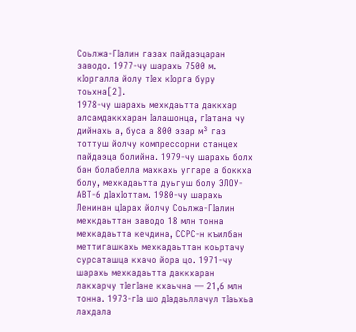Соьлжа-ГӀалин газах пайдаэцаран заводо. 1977-чу шарахь 7500 м. кӀоргалла йолу тӀех кӀорга буру тоьхна[2].
1978-чу шарахь мехкдаьтта даккхар алсамдаккхаран Ӏалашонца, гӀатана чу дийнахь а, буса а 800 эзар м³ газ тоттуш йолчу компрессорни станцех пайдаэца болийна. 1979-чу шарахь болх бан болабелла махкахь уггаре а боккха болу, мехкадаьтта дуьгуш болу ЭЛОУ-АВТ-6 дӀахӀоттам. 1980-чу шарахь Ленинан цӀарах йолчу Соьлжа-ГӀалин мехкдаьттан заводо 18 млн тонна мехкадаьтта кечдина, ССРС-н къилбан меттигашкахь мехкадаьттан коьртачу сурсаташца кхачо йора цо. 1971-чу шарахь мехкадаьтта даккхаран лакхарчу тӀегӀане кхаьчна — 21,6 млн тонна. 1973-гӀа шо дӀадаьллачул тӀаьхьа лахдала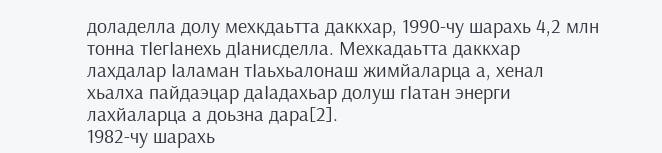доладелла долу мехкдаьтта даккхар, 1990-чу шарахь 4,2 млн тонна тӀегӀанехь дӀанисделла. Мехкадаьтта даккхар лахдалар Ӏаламан тӀаьхьалонаш жимйаларца а, хенал хьалха пайдаэцар даӀадахьар долуш гӀатан энерги лахйаларца а доьзна дара[2].
1982-чу шарахь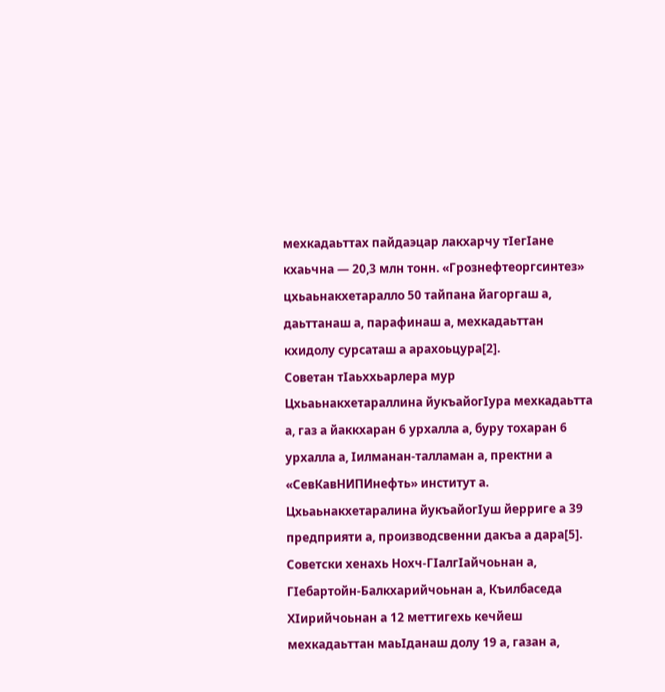мехкадаьттах пайдаэцар лакхарчу тӀегӀане кхаьчна — 20,3 млн тонн. «Грознефтеоргсинтез» цхьаьнакхетаралло 50 тайпана йагоргаш а, даьттанаш а, парафинаш а, мехкадаьттан кхидолу сурсаташ а арахоьцура[2].
Советан тӀаьххьарлера мур
Цхьаьнакхетараллина йукъайогӀура мехкадаьтта а, газ а йаккхаран 6 урхалла а, буру тохаран 6 урхалла а, Ӏилманан-талламан а, пректни а «СевКавНИПИнефть» институт а. Цхьаьнакхетаралина йукъайогӀуш йерриге а 39 предприяти а, производсвенни дакъа а дара[5].
Советски хенахь Нохч-ГӀалгӀайчоьнан а, ГӀебартойн-Балкхарийчоьнан а, Къилбаседа ХӀирийчоьнан а 12 меттигехь кечйеш мехкадаьттан маьӀданаш долу 19 а, газан а,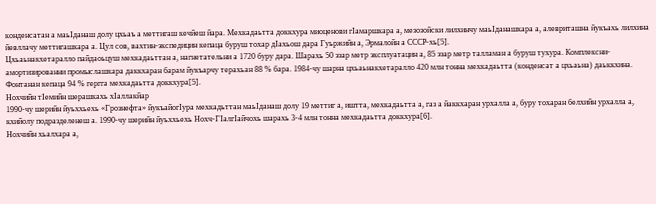конденсатан а маьӀданаш долу цхьаъ а меттигаш кечйеш йара. Мехкадаьтта доккхура миоценови гӀамаршкара а, мезозойски лилхинчу маьӀданашкара а, алевриташна йукъахь лилхина йевллачу меттигашкара а. Цул сов, вахтин-экспедицин кепаца буруш тохар дӀахьош дара Гуьржийн а, Эрмалойн а СССР-хь[5].
Цхьаьнакхетаралло пайдаоьцуш мехкадаьттан а, нагнетательни а 1720 буру дара. Шарахь 50 эзар метр эксплуатацин а, 85 эзар метр талламан а буруш тухура. Комплексни-амортизированни промыслашкара даккхаран барам йукъарчу терахьан 88 % бара. 1984-чу шарна цхьаьнакхетаралло 420 млн тонна мехкадаьтта (конденсат а цхьаьна) даьккхина. Фонтанан кепаца 94 % гергга мехкадаьтта доккхура[5].
Нохчийн тӀемийн шерашкахь хӀаллакйар
1990-чу шерийн йуьххьехь «Грознефта» йукъайогӀура мехкадьттан маьӀданаш долу 19 меттиг а, иштта, мехкадаьтта а, газ а йаккхаран урхалла а, буру тохаран белхийн урхалла а, кхийолу подразделенеш а. 1990-чу шерийн йуьххьехь Нохч-ГӀалгӀайчохь шарахь 3-4 млн тонна мехкадаьтта доккхура[6].
Нохчийн хьалхара а,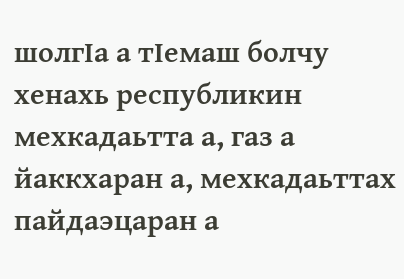шолгӀа а тӀемаш болчу хенахь республикин мехкадаьтта а, газ а йаккхаран а, мехкадаьттах пайдаэцаран а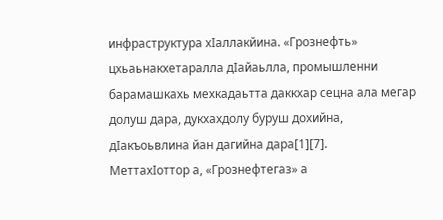инфраструктура хӀаллакйина. «Грознефть» цхьаьнакхетаралла дӀайаьлла, промышленни барамашкахь мехкадаьтта даккхар сецна ала мегар долуш дара, дукхахдолу буруш дохийна, дӀакъоьвлина йан дагийна дара[1][7].
МеттахӀоттор а, «Грознефтегаз» а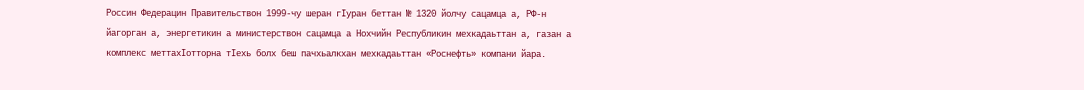Россин Федерацин Правительствон 1999-чу шеран гӀуран беттан № 1320 йолчу сацамца а, РФ-н йагорган а, энергетикин а министерствон сацамца а Нохчийн Республикин мехкадаьттан а, газан а комплекс меттахӀотторна тӀехь болх беш пачхьалкхан мехкадаьттан «Роснефть» компани йара.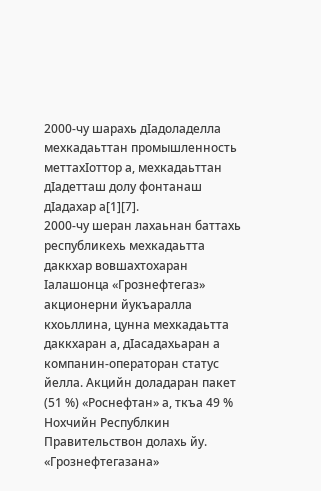2000-чу шарахь дӀадоладелла мехкадаьттан промышленность меттахӀоттор а, мехкадаьттан дӀадетташ долу фонтанаш дӀадахар а[1][7].
2000-чу шеран лахаьнан баттахь республикехь мехкадаьтта даккхар вовшахтохаран Ӏалашонца «Грознефтегаз» акционерни йукъаралла кхоьллина, цунна мехкадаьтта даккхаран а, дӀасадахьаран а компанин-операторан статус йелла. Акцийн доладаран пакет (51 %) «Роснефтан» а, ткъа 49 % Нохчийн Республкин Правительствон долахь йу. «Грознефтегазана»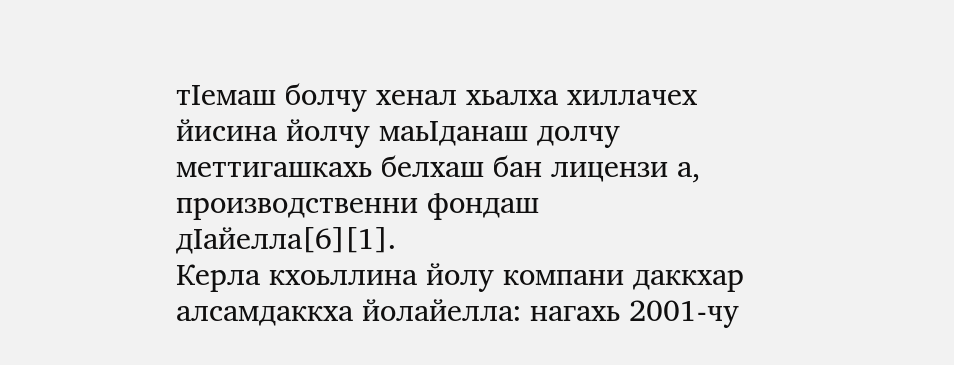тӀемаш болчу хенал хьалха хиллачех йисина йолчу маьӀданаш долчу меттигашкахь белхаш бан лицензи а, производственни фондаш дӀайелла[6][1].
Керла кхоьллина йолу компани даккхар алсамдаккха йолайелла: нагахь 2001-чу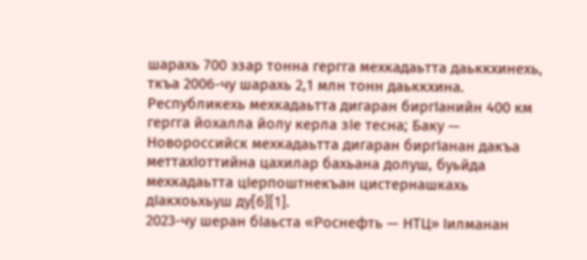шарахь 700 эзар тонна гергга мехкадаьтта даьккхинехь, ткъа 2006-чу шарахь 2,1 млн тонн даьккхина. Республикехь мехкадаьтта дигаран биргӀанийн 400 км гергга йохалла йолу керла зӀе тесна; Баку — Новороссийск мехкадаьтта дигаран биргӀанан дакъа меттахӀоттийна цахилар бахьана долуш, буьйда мехкадаьтта цӀерпоштнекъан цистернашкахь дӀакхоьхьуш ду[6][1].
2023-чу шеран бӀаьста «Роснефть — НТЦ» Ӏилманан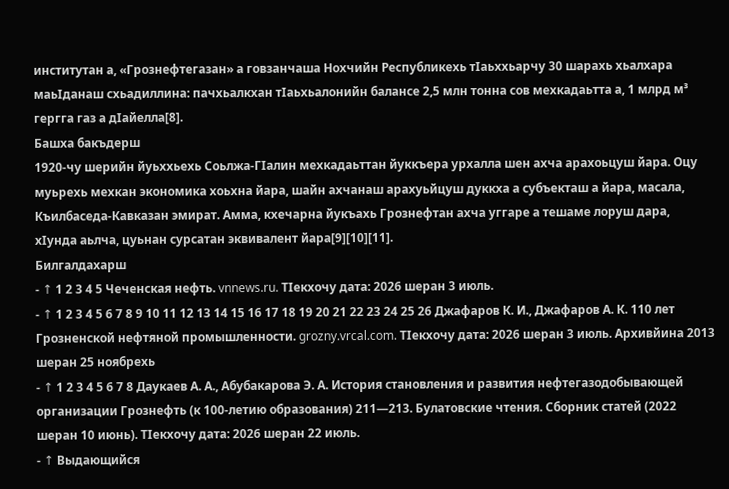институтан а, «Грознефтегазан» а говзанчаша Нохчийн Республикехь тӀаьххьарчу 30 шарахь хьалхара маьӀданаш схьадиллина: пачхьалкхан тӀаьхьалонийн балансе 2,5 млн тонна сов мехкадаьтта а, 1 млрд м³ гергга газ а дӀайелла[8].
Башха бакъдерш
1920-чу шерийн йуьххьехь Соьлжа-ГӀалин мехкадаьттан йуккъера урхалла шен ахча арахоьцуш йара. Оцу муьрехь мехкан экономика хоьхна йара, шайн ахчанаш арахуьйцуш дуккха а субъекташ а йара, масала, Къилбаседа-Кавказан эмират. Амма, кхечарна йукъахь Грознефтан ахча уггаре а тешаме лоруш дара, хӀунда аьлча, цуьнан сурсатан эквивалент йара[9][10][11].
Билгалдахарш
- ↑ 1 2 3 4 5 Чеченская нефть. vnnews.ru. ТӀекхочу дата: 2026 шеран 3 июль.
- ↑ 1 2 3 4 5 6 7 8 9 10 11 12 13 14 15 16 17 18 19 20 21 22 23 24 25 26 Джафаров К. И., Джафаров А. К. 110 лет Грозненской нефтяной промышленности. grozny.vrcal.com. ТӀекхочу дата: 2026 шеран 3 июль. Архивйина 2013 шеран 25 ноябрехь
- ↑ 1 2 3 4 5 6 7 8 Даукаев А. А., Абубакарова Э. А. История становления и развития нефтегазодобывающей организации Грознефть (к 100-летию образования) 211—213. Булатовские чтения. Сборник статей (2022 шеран 10 июнь). ТӀекхочу дата: 2026 шеран 22 июль.
- ↑ Выдающийся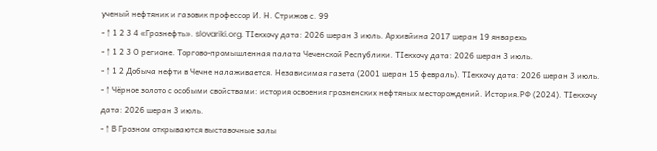ученый нефтяник и газовик профессор И. Н. Стрижов с. 99
- ↑ 1 2 3 4 «Грознефть». slovariki.org. ТӀекхочу дата: 2026 шеран 3 июль. Архивйина 2017 шеран 19 январехь
- ↑ 1 2 3 О регионе. Торгово-промышленная палата Чеченской Республики. ТӀекхочу дата: 2026 шеран 3 июль.
- ↑ 1 2 Добыча нефти в Чечне налаживается. Независимая газета (2001 шеран 15 февраль). ТӀекхочу дата: 2026 шеран 3 июль.
- ↑ Чёрное золото с особыми свойствами: история освоения грозненских нефтяных месторождений. История.РФ (2024). ТӀекхочу дата: 2026 шеран 3 июль.
- ↑ В Грозном открываются выставочные залы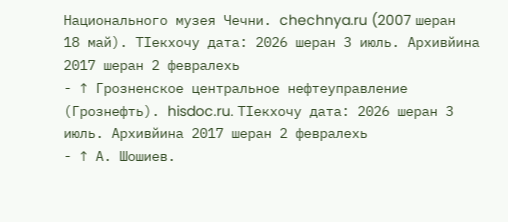Национального музея Чечни. chechnya.ru (2007 шеран 18 май). ТӀекхочу дата: 2026 шеран 3 июль. Архивйина 2017 шеран 2 февралехь
- ↑ Грозненское центральное нефтеуправление (Грознефть). hisdoc.ru. ТӀекхочу дата: 2026 шеран 3 июль. Архивйина 2017 шеран 2 февралехь
- ↑ А. Шошиев.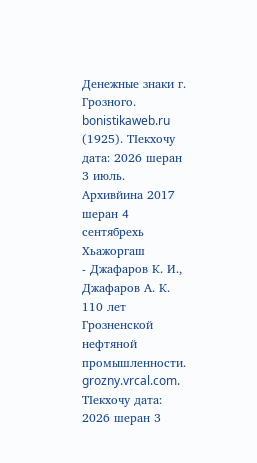Денежные знаки г. Грозного. bonistikaweb.ru (1925). ТӀекхочу дата: 2026 шеран 3 июль. Архивйина 2017 шеран 4 сентябрехь
Хьажоргаш
- Джафаров К. И., Джафаров А. К. 110 лет Грозненской нефтяной промышленности. grozny.vrcal.com. ТӀекхочу дата: 2026 шеран 3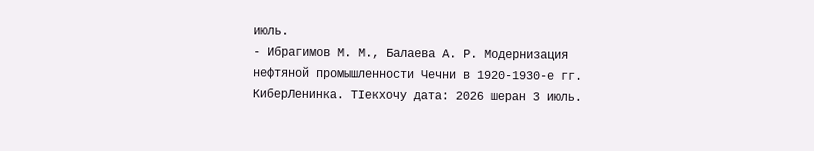июль.
- Ибрагимов М. М., Балаева А. Р. Модернизация нефтяной промышленности Чечни в 1920-1930-е гг. КиберЛенинка. ТӀекхочу дата: 2026 шеран 3 июль.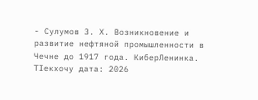- Сулумов З. Х. Возникновение и развитие нефтяной промышленности в Чечне до 1917 года. КиберЛенинка. ТӀекхочу дата: 2026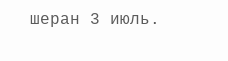шеран 3 июль.